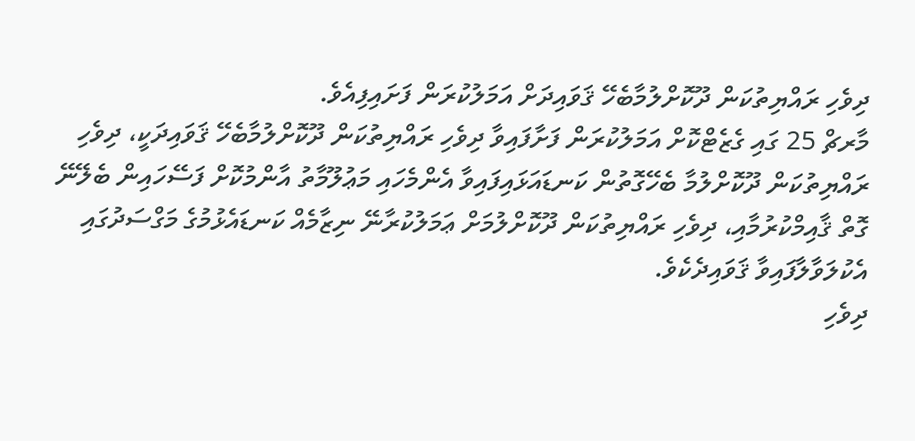ދިވެހި ރައްޔިތުކަން ދޫކޮށްލުމާބެހޭ ޤަވައިދަށް އަމަލުކުރަން ފަށައިފިއެވެ.
މާރޗް 25 ގައި ގެޒެޓްކޮށް އަމަލުކުރަން ފަށާފައިވާ ދިވެހި ރައްޔިތުކަން ދޫކޮށްލުމާބެހޭ ޤަވައިދަކީ، ދިވެހި ރައްޔިތުކަން ދޫކޮށްލުމާ ބެހޭގޮތުން ކަނޑައަޅައިފައިވާ އެންމެހައި މަޢުލޫމާތު އާންމުކޮށް ފަސޭހައިން ބެލޭނޭ ގޮތް ޤާއިމްކުރުމާއި، ދިވެހި ރައްޔިތުކަން ދޫކޮށްލުމަށް ޢަމަލުކުރާނޭ ނިޒާމެއް ކަނޑައެޅުމުގެ މަގްސަދުގައި އެކުލަވާލާފައިވާ ޤަވައިދެކެވެ.
ދިވެހި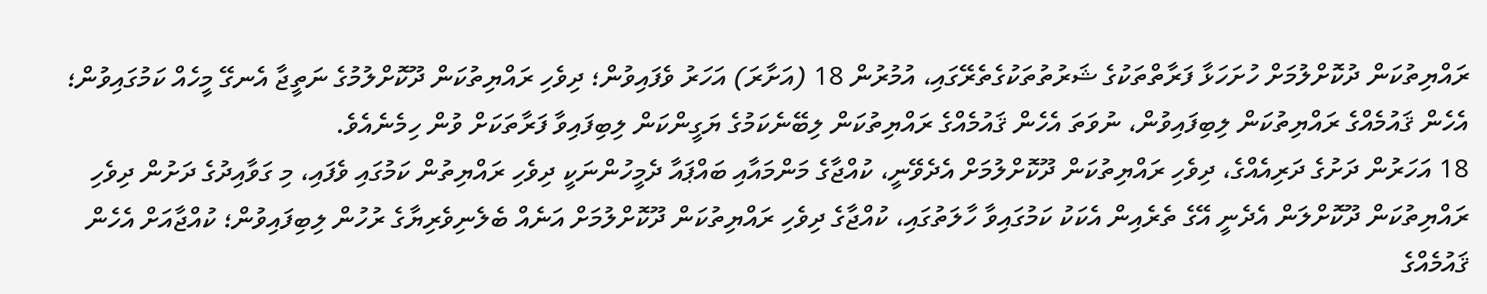ރައްޔިތުކަން ދުކޮށްލުމަށް ހުށަހަޅާ ފަރާތްތަކުގެ ޝަރުތުތަކުގެތެރޭގައި، އުމުރުން 18 (އަށާރަ) އަހަރު ވެފައިވުން؛ ދިވެހި ރައްޔިތުކަން ދޫކޮށްލުމުގެ ނަތީޖާ އެނގޭ މީހެއް ކަމުގައިވުން؛ އެހެން ޤައުމެއްގެ ރައްޔިތުކަން ލިބިފައިވުން، ނުވަތަ އެހެން ޤައުމެއްގެ ރައްޔިތުކަން ލިބޭނެކަމުގެ ޔަގީންކަން ލިބިފައިވާ ފަރާތަކަށް ވުން ހިމެނެއެވެ.
18 އަހަރުން ދަށުގެ ދަރިއެއްގެ، ދިވެހި ރައްޔިތުކަން ދޫކޮށްލުމަށް އެދެވޭނީ، ކުއްޖާގެ މަންމައާއި ބައްޕައާ ދެމީހުންނަކީ ދިވެހި ރައްޔިތުން ކަމުގައި ވެފައި، މި ގަވާއިދުގެ ދަށުން ދިވެހި ރައްޔިތުކަން ދޫކޮށްލަން އެދެނީ އޭގެ ތެރެއިން އެކަކު ކަމުގައިވާ ހާލަތުގައި، ކުއްޖާގެ ދިވެހި ރައްޔިތުކަން ދޫކޮށްލުމަށް އަނެއް ބެލެނިވެރިޔާގެ ރުހުން ލިބިފައިވުން؛ ކުއްޖާއަށް އެހެން ޤައުމެއްގެ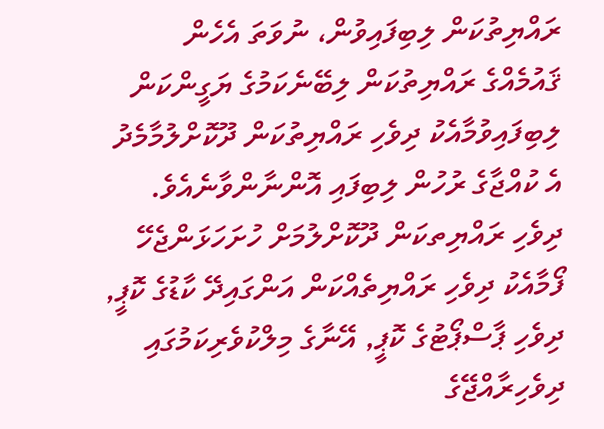ރައްޔިތުކަން ލިބިފައިވުން، ނުވަތަ އެހެން ޤައުމެއްގެ ރައްޔިތުކަން ލިބޭނެކަމުގެ ޔަގީންކަން ލިބިފައިވުމާއެކު ދިވެހި ރައްޔިތުކަން ދޫކޮށްލުމާމެދު އެ ކުއްޖާގެ ރުހުން ލިބިފައި އޮންނާންވާނެއެވެ.
ދިވެހި ރައްޔިތކަން ދޫކޮށްލުމަށް ހުށަހަޅަންޖެހޭ ފޯމާއެކު ދިވެހި ރައްޔިތެއްކަން އަންގައިދޭ ކާޑުގެ ކޮޕީ, ދިވެހި ޕާސްޕޯޓުގެ ކޮޕީ, އޭނާގެ މިލްކުވެރިކަމުގައި ދިވެހިރާއްޖޭގެ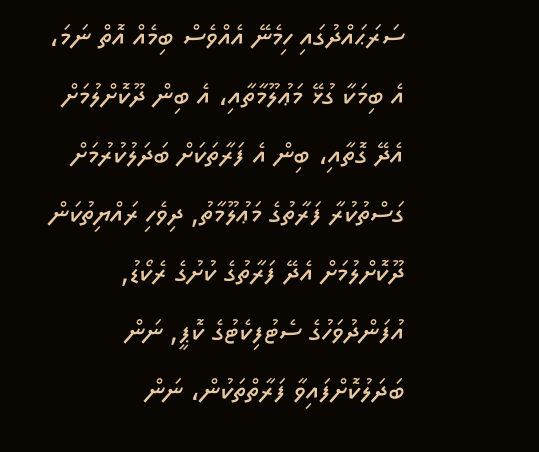ސަރަޙައްދުގައި ހިމެނޭ އެއްވެސް ބިމެއް އޮތް ނަމަ، އެ ބިމަކާ ގުޅޭ މަޢުލޫމާތާއި، އެ ބިން ދޫކޮށްލުމަށް އެދޭ ގޮތާއި، ބިން އެ ފަރާތަކަށް ބަދަލުކުރުމަށް ގަސްތުކުރާ ފަރާތުގެ މަޢުލޫމާތު, ދިވެހި ރައްޔިތުކަން ދޫކޮށްލުމަށް އެދޭ ފަރާތުގެ ކުށުގެ ރެކޯޑު, އުފަންދުވަހުގެ ސެޓުފިކެޓުގެ ކޮޕީ, ނަން ބަދަލުކޮށްފައިވާ ފަރާތްތަކުން، ނަން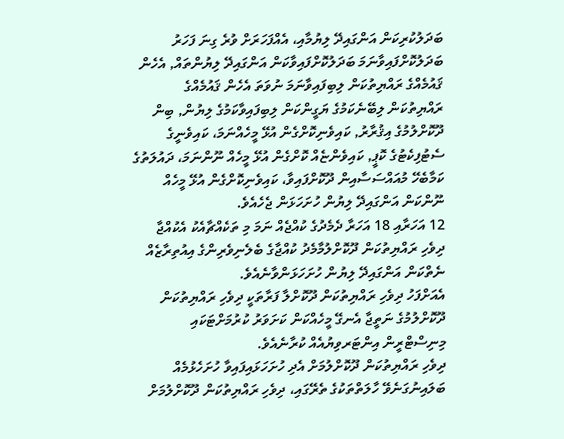ބަދަލުކުރިކަން އަންގައިދޭ ލިޔުމާއި، އެއްފަހަރަށް ވުރެ ގިނަ ފަހަރު ބަދަލުކޮށްފައިވާނަމަ ބަދަލުކޮށްފައިވާކަން އަންގައިދޭ ލިޔުންތައް, އެހެން ޤައުމެއްގެ ރައްޔިތުކަން ލިބިފައިވާނަމަ ނުވަތަ އެހެން ޤައުމެއްގެ ރައްޔިތުކަން ލިބޭނެކަމުގެ ޔަގީންކަން ލިބިފައިވާކަމުގެ ލިޔުން, ބިން ދޫކޮށްލުމުގެ އިޤުރާރު, ކައިވެނިކޮށްގެން އުޅޭ މީހެއްނަމަ، ކައިވެނީގެ ސެޓުފިކެޓުގެ ކޮޕީ, ކައިވެންޏެއް ކޮށްގެން އުޅޭ މީހެއް ނޫންނަމަ، ދައުލަތުގެ ކަމާބެހޭ މުއައްސަސާއިން ދޫކޮށްފައިވާ، ކައިވެނިކޮށްގެން އުޅޭ މީހެއް ނޫންކަން އަންގައިދޭ ލިޔުން ހުށަހަޅަން ޖެހެއެވެ.
12 އަހަރާއި 18 އަހަރާ ދެމެދުގެ ކުއްޖެއް ނަމަ މި ތަކެއްޗާއެކު އެކުއްޖާ ދިވެހި ރައްޔިތުކަން ދޫކޮށްލުމާމެދު ކުއްޖާގެ ބެލެނިވެރިންގެ އިއުތިރާޒެއް ނެތްކަން އަންގައިދޭ ލިޔުން ހުށަހަޅަންވާނެއެވެ.
އެއަށްފަހު ދިވެހި ރައްޔިތުކަން ދޫކޮށްލާ ފަރާތަކީ ދިވެހި ރައްޔިތުކަން ދޫކޮށްލުމުގެ ނަތީޖާ އެނގޭ މީހެއްކަން ކަށަވަރު ކުރުމަށްޓަކައި މިނިސްޓްރީން އިންޓަރވިޔުއެއް ކުރާނެއެވެ.
ދިވެހި ރައްޔިތުކަން ދޫކޮށްލުމަށް އެދި ހުށަހަޅައިފައިވާ ހުށަހެޅުމެއް ބަލައިނުގަނެވޭ ހާލަތްތަކުގެ ތެރޭގައި، ދިވެހި ރައްޔިތުކަން ދޫކޮށްލުމަށް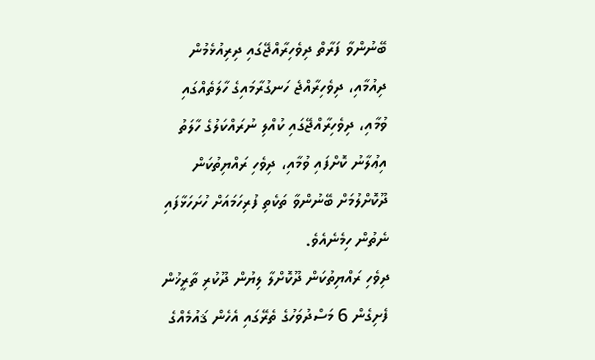ބޭނުންވާ ފަރާތް ދިވެހިރާއްޖޭގައި ދިރިއުޅެމުން ދިއުމާއި، ދިވެހިރާއްޖެ ހަނގުރާމައިގެ ހާލަތެއްގައި ވުމާއި، ދިވެހިރާއްޖޭގައި ކުއްލި ނުރައްކަލުގެ ހާލަތު އިޢުލާނު ކޮށްފައި ވުމާއި، ދިވެހި ރައްޔިތުކަން ދޫކޮށްލުމަށް ބޭނުންވާ ތަކެތި ފުރިހަމައަށް ހުށަހަޅާފައި ނެތުން ހިމެނެއެވެ.
ދިވެހި ރައްޔިތުކަން ދޫކޮށްލާ ލިޔުން ދޫކުރި ތާރީޚުން ފެށިގެން 6 މަސްދުވަހުގެ ތެރޭގައި އެހެން ޤައުމެއްގެ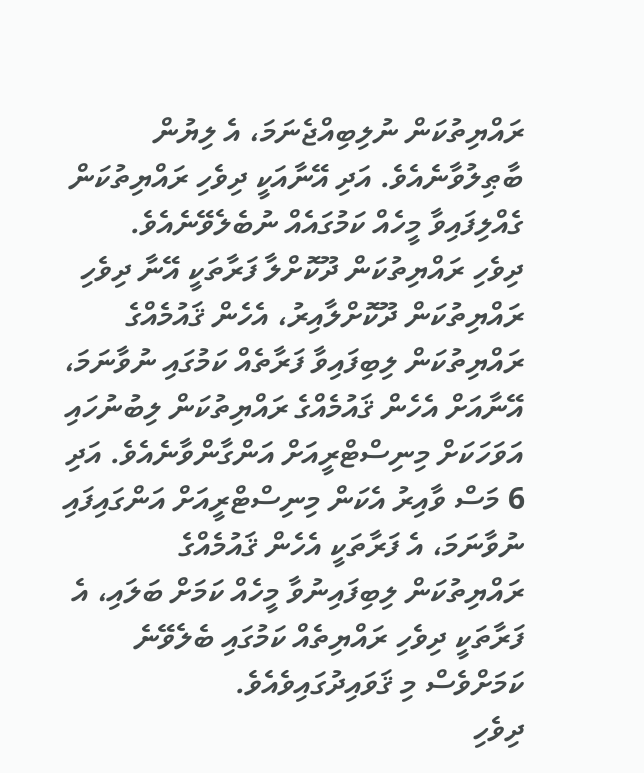ރައްޔިތުކަން ނުލިބިއްޖެނަމަ، އެ ލިޔުން ބާޠިލުވާނެއެވެ. އަދި އޭނާއަކީ ދިވެހި ރައްޔިތުކަން ގެއްލިފައިވާ މީހެއް ކަމުގައެއް ނުބެލެވޭނެއެވެ.
ދިވެހި ރައްޔިތުކަން ދޫކޮށްލާ ފަރާތަކީ އޭނާ ދިވެހި ރައްޔިތުކަން ދޫކޮށްލާއިރު، އެހެން ޤައުމެއްގެ ރައްޔިތުކަން ލިބިފައިވާ ފަރާތެއް ކަމުގައި ނުވާނަމަ، އޭނާއަށް އެހެން ޤައުމެއްގެ ރައްޔިތުކަން ލިބުނުހައި އަވަހަކަށް މިނިސްޓްރީއަށް އަންގާންވާނެއެވެ. އަދި 6 މަސް ވާއިރު އެކަން މިނިސްޓްރީއަށް އަންގައިފައި ނުވާނަމަ، އެ ފަރާތަކީ އެހެން ޤައުމެއްގެ ރައްޔިތުކަން ލިބިފައިނުވާ މީހެއް ކަމަށް ބަލައި، އެ ފަރާތަކީ ދިވެހި ރައްޔިތެއް ކަމުގައި ބެލެވޭނެ ކަމަށްވެސް މި ޤަވައިދުގައިވެއެވެ.
ދިވެހި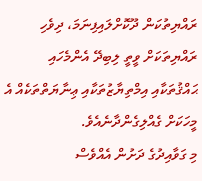ރައްޔިތުކަން ދޫކޮށްލައިފިނަމަ، ދިވެހި ރައްޔިތަކަށް ވީތީ ލިބިދޭ އެންމެހައި ޙައްޤުތަކާއި އިމްތިޔާޒުތަކާއި ޢިނާޔަތްތަކެއް އެ މީހަކަށް ގެއްލިގެންދާނެއެވެ.
މި ގަވާއިދުގެ ދަށުން އެއްވެސް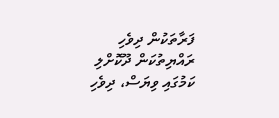ފަރާތަކުން ދިވެހި ރައްޔިތުކަން ދޫކޮށްލި ކަމުގައި ވިޔަސް، ދިވެހި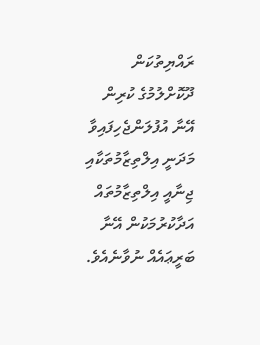ރައްޔިތުކަން ދޫކޮށްލުމުގެ ކުރިން އޭނާ އުފުލަންޖެހިފައިވާ މަދަނީ އިލްތިޒާމުތަކާއި ޖިނާއީ އިލްތިޒާމުތައް އަދާކުރުމަކުން އޭނާ ބަރީޢައެއް ނުވާނެއެވެ.